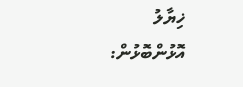ޚިޔާލު
އޮޅުންބޮޅުން: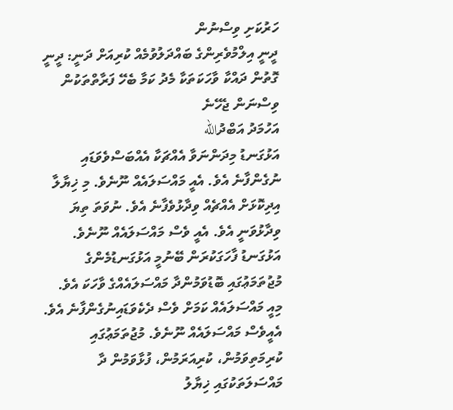ހަރުކަށި ވިސްނުން
ދީނީ އިލްމުވެރިންގެ ބައްދަލުވުމެއް ކުރިއަށް ދަނީ: ދީނީ ގޮތުން ދައްކާ ވާހަކަތަކާ މެދު ކަމާ ބެހޭ ފަރާތްތަކުން ވިސްނަން ޖެހޭނެ
އަހުމަދު އަބްދުالله
އަޅުގަނޑު މިދަންނަވާ އެއްޗަކާ އެއްބަސްވެވަޑައި ނުގެންފާނެ އެވެ. އެއީ މައްސަލައެއް ނޫނެވެ. މި ޚިޔާލާ އިދިކޮޅަށް އެއްޗެއް ވިދާޅުވެފާނެ އެވެ. ނުވަތަ ތިޔަ ވިދާޅުވަނީ އެވެ. އެއީ ވެސް މައްސަލައެއް ނޫނެވެ. އަޅުގަނޑު ފާހަގަކުރަން ބޭނުމީ އަޅުގަނޑުމެންގެ މުޖުތަމަޢުގައި ބޮޑުވަމުންދާ މައްސަލައެއްގެ ވާހަކަ އެވެ. މިއީ މައްސަލައެއް ކަމަށް ވެސް ދެކެވަޑައިނުގެންފާނެ އެވެ. އެއީވެސް މައްސަލައެއް ނޫނެވެ. މުޖުތަމަޢުގައި ކުރިމަތިވަމުން، ކުރިއަރަމުން، ފުޅާވަމުން ދާ މައްސަލަތަކުގައި ޚިޔާލު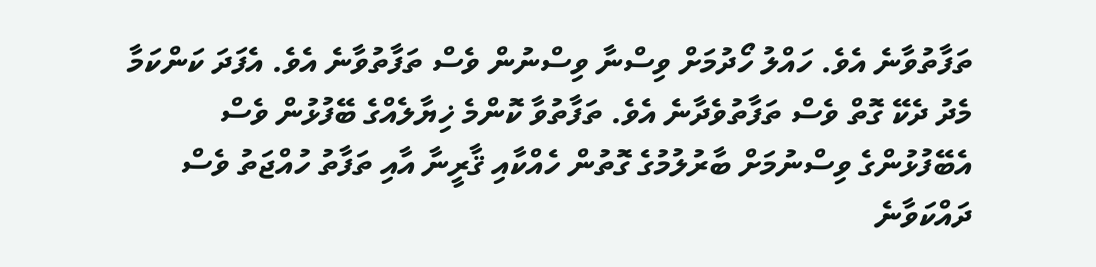ތަފާތުވާނެ އެވެ. ހައްލު ހޯދުމަށް ވިސްނާ ވިސްނުން ވެސް ތަފާތުވާނެ އެވެ. އެފަދަ ކަންކަމާ މެދު ދެކޭ ގޮތް ވެސް ތަފާތުވެދާނެ އެވެ. ތަފާތުވާ ކޮންމެ ޚިޔާލެއްގެ ބޭފުޅުން ވެސް އެބޭފުޅުންގެ ވިސްނުމަށް ބާރުލުމުގެ ގޮތުން ހެއްކާއި ޤާރީނާ އާއި ތަފާތު ހުއްޖަތު ވެސް ދައްކަވާނެ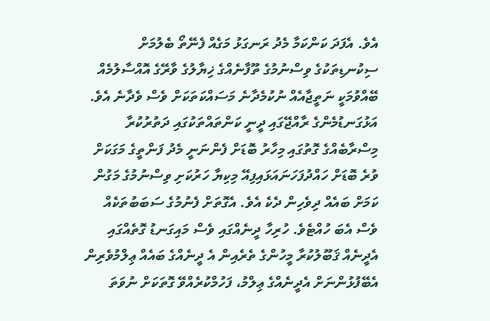އެވެ. އެފަދަ ކަންކަމާ މެދު ރަނގަޅު މަގެއް ފެނޭތޯ ބެލުމަށް ސިކުނޑިތަކުގެ ވިސްނުމުގެ ތޫފާނެއްގެ ޚިޔާލުގެ ވާރޭގެ އޮއްސާލުމެއް ބޭއްވުމަކީ ނަތީޖާއެއް ނުކުމެދާނެ މަސައްކަތަކަށް ވެސް ވެދާނެ އެވެ.
އަޅުގަނޑުމެންގެ ރާއްޖޭގައި ދީނީ ކަންތައްތަކުގައި ދަތުރުކުރާ މިސްރާބެއްގެ ގޮތުގައި މިހާރު ބޮޑަށް ފެންނަނީ މެދު ފަންތީގެ މަގަކަށް ވުރެ ބޮޑަށް ހައްދުފަހަނައަޅައިފިއޭ މިކިޔާ ހަރުކަށި ވިސްނުމުގެ މަގުން ކަމަށް ބައެއް ދިވެހިން ދެކެ އެވެ. އެގޮތަށް ފެނުމުގެ ސަބަބުތަކެއް ވެސް އެބަ ހުއްޓެވެ. ހުރިހާ ދީނެއްގައި ވެސް މައިގަނޑު ގޮތެއްގައި އެދީނެއް ޤަބޫލުކުރާ މީހުންގެ ތެރެއިން އެ ދީނެއްގެ ބައެއް ޢިލްމުވެރިން އެބޭފުޅުންނަށް އެދީނެއްގެ ޢިލްމު، ފަހުމްކުރެއްވޭ ގޮތަކަށް ނުވަތަ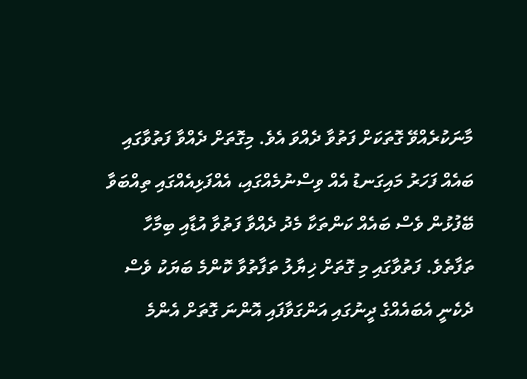މާނަކުރެއްވޭ ގޮތަކަށް ފަތުވާ ދެއްވަ އެވެ. މިގޮތަށް ދެއްވާ ފަތުވާގައި ބައެއް ފަހަރު މައިގަނޑު އެއް ވިސްނުމެއްގައި، އެއްފަޅިއެއްގައި ތިއްބަވާ ބޭފުޅުން ވެސް ބައެއް ކަންތަކާ މެދު ދެއްވާ ފަތުވާ އުޑާއި ބިމާހާ ތަފާތެވެ. ފަތުވާގައި މި ގޮތަށް ޚިޔާލު ތަފާތުވާ ކޮންމެ ބަޔަކު ވެސް ދެކެނީ އެބައެއްގެ ދީނުގައި އަންގަވާފައި އޮންނަ ގޮތަށް އެންމެ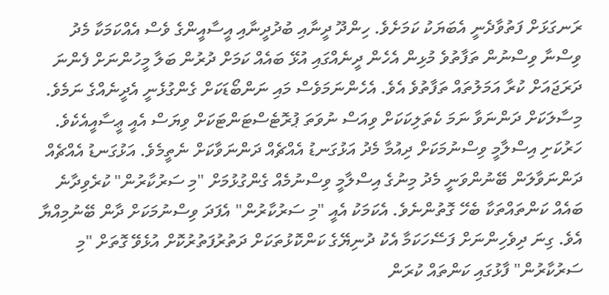ރަނގަޅަށް ފަތުވާދެނީ އެބަޔަކު ކަމަށެވެ. ހިންދޫ ދީނާއި ބުދުދީނާއި އީސާއީންގެ ވެސް އެއްކަމަކާ މެދު ވިސްނާ ވިސްނުން ތަފާތުވެ މުޅިން އެހެން ދީނެއްގައި އުޅޭ ބައެއް ކަމަށް ދުރުން ބަލާ މީހުންނަށް ފެންނަ ދަރަޖައަށް ކުރާ އަމަލުތައް ތަފާތުވެ އެވެ. އެހެންނަމަވެސް މައި ނަންބޯޑަކަށް ގެންގުޅެނީ އެދީނެއްގެ ނަމެވެ. މިސާލަކަށް ދަންނަވާ ނަމަ ކެތަލިކަކަށް ވިއަސް ނުވަތަ ޕުރޮޓެސްޓަންޓަކަށް ވިޔަސް އެއީ ޢީސާއީއެކެވެ.
ހަރުކަށި އިސްލާމީ ވިސްނުމަކަށް ދިއުމާ މެދު އަޅުގަނޑު އެއްޗެއް ދަންނަވާކަށް ނެތީމެވެ. އަޅުގަނޑު އެއްޗެއް ދަންނަވާލަން ބޭނުންވަނީ މެދު މިނުގެ އިސްލާމީ ވިސްނުމެއް ގެންގުޅުމަށް "މި ސަރުކާރުން" ކުރެވިދާނެ ބައެއް ކަންތައްތަކާ ބެހޭ ގޮތުންނެވެ. އެކަމަކު އެއީ "މި ސަރުކާރުން" އެފަދަ ވިސްނުމަކަށް ދާން ބޭނުމިއްޔާ އެވެ. ގިނަ ދިވެހިންނަށް ފަސޭހަކަމާ އެކު ދުނިޔޭގެ ކަންކޮޅުތަކަށް ދަތުރުފަތުރުކޮށް އުޅެވޭ ގޮތަށް "މި ސަރުކާރުން" ފާޅުގައި ކަންތައް ކުރަން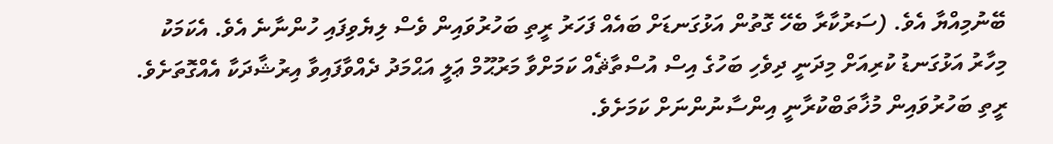ބޭނުމިއްޔާ އެވެ. (ސަރުކާރާ ބެހޭ ގޮތުން އަޅުގަނޑަށް ބައެއް ފަހަރު ރީތި ބަހުރުވައިން ވެސް ލިޔެވިފައި ހުންނާނެ އެވެ. އެކަމަކު މިހާރު އަޅުގަނޑު ކުރިއަށް މިދަނީ ދިވެހި ބަހުގެ އިސް އުސްތާޘެއް ކަމަށްވާ މަރުޙޫމް ޢަލީ އަޙްމަދު ދެއްވާފައިވާ އިރުޝާދަކާ އެއްގޮތަށެވެ. ރީތި ބަހުރުވައިން މުޚާތަބްކުރާނީ އިންސާނުންނަށް ކަމަށެވެ.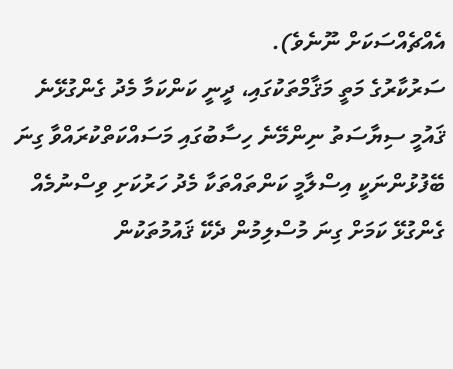އެއްޗެއްސަކަށް ނޫނެވެ).
ސަރުކާރުގެ މަތީ މަޤާމްތަކުގައި، ދީނީ ކަންކަމާ މެދު ގެންގުޅޭނެ ޤައުމީ ސިޔާސަތު ނިންމޭނެ ހިސާބުގައި މަސައްކަތްކުރައްވާ ގިނަ ބޭފުޅުންނަކީ އިސްލާމީ ކަންތައްތަކާ މެދު ހަރުކަށި ވިސްނުމެއް ގެންގުޅޭ ކަމަށް ގިނަ މުސްލިމުން ދެކޭ ޤައުމުތަކުން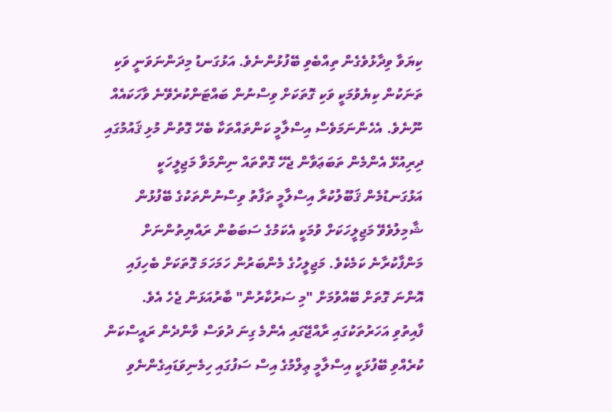ކިޔަވާ ވިދާޅުވެގެން ތިއްބެވި ބޭފުޅުންނެވެ. އަޅުގަނޑު މިދަންނަވަނީ ވަކި ތަނަކުން ކިޔެވުމަކީ ވަކި ގޮތަކަށް ވިސްނުން ބައްޓަންކުރެވޭނެ ވާހަކައެއް ނޫނެވެ. އެހެންނަމަވެސް އިސްލާމީ ކަންތައްތަކާ ބެހޭ ގޮތުން މުޅި ޤައުމުގައި ދިރިއުޅޭ އެންމެން ތަބަޢަވާން ޖެހޭ ގޮތްތައް ނިންމަވާ މަޖިލީހަކީ އަޅުގަނޑުމެން ޤަބޫލުކުރާ އިސްލާމީ ތަފާތު ވިސްނުންތަކުގެ ބޭފުޅުން ޝާމިލުވެވޭ މަޖިލީހަކަށް ވުމަކީ އެކަމުގެ ސަބަބުން ރައްޔިތުންނަށް މަންފާކުރާނެ ކަމެކެވެ. މަޖިލީހުގެ މެންބަރުން ހަމަހަމަ ގޮތަކަށް ބެހިފައި އޮންނަ ގޮތަށް ބޭއްވުމަށް "މި ސަރުކާރުން" ބާރުއަޅަން ޖެހެ އެވެ.
ފާއިތުވި އަހަރުތަކުގައި ރާއްޖޭގައި އެންމެ ގިނަ ދުވަސް ވާންދެން ރައީސްކަން ކުރެއްވި ބޭފުޅަކީ އިސްލާމީ ޢިލްމުގެ އިސް ސަފުގައި ހިމެނިވަޑައިގެންނެވި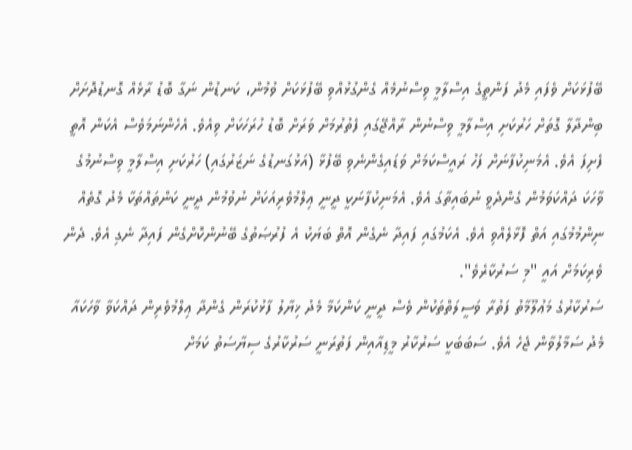ބޭފުޅަކަށް ވެފައި މެދު ފަންތީގެ އިސްލާމީ ވިސްނުމެއް ގެންގުޅުއްވި ބޭފުޅަކަށް ވުމުން، ކަނޑުން ނަގާ ބޮޑު ރާޅެއް ގޮނޑުދޮށަށް ބިންދާލާ ގޮތަށް ހަރުކަށި އިސްލާމީ ވިސްނުން ރާއްޖޭގައި ފެތުރުމަށް ވަރަށް ބޮޑު ހުރަހަކަށް ވިއެވެ. އެހެންނަމަވެސް އެކަން އޮތީ ފެށިފަ އެވެ. އެމަނިކުފާނަށް ފަހު ރައީސްކަމަށް ވަޑައިގެންނެވި ބޭފުޅާ (އަޅުގަނޑުގެ ނަޒަރުގައި) ހަރުކަށި އިސްލާމީ ވިސްނުމުގެ ވާހަކަ ދައްކަވަމުން ގެންދެވީ ނުބައިތާގަ އެވެ. އެމަނިކުފާނަކީ ދީނީ ޢިލްމުވެރިއަކަށް ނުވުމުން ދީނީ ކަންތައްތަކާ މެދު ގޮތެއް ނިންމުމުގައި އަތް ފޮޅާލެއްވި އެވެ. އެކަމުގައި ފައިދާ ނެގެން އޮތް ބަޔަކު އެ ފުރުޞަތުގެ ބޭނުންކޮށްގެން ފައިދާ ނެގި އެވެ. ދެން ވެރިކަމަށް އައީ "މި ސަރުކާރެވެ".
ސަރުކާރުގެ މަޢުލޫމާތު ފަތުރާ ވަސީލަތްތަކުން ވެސް ދީނީ ކަންކަމާ މެދު ޚިޔާލު ފާޅުކުރަން ގެންދާ ޢިލްމުވެރިން ދައްކަވާ ވާހަކައާ މެދު ސަމާލުވާން ޖެހެ އެވެ. ސަބަބަކީ ސަރުކާރު މީޑިއާއިން ފަތުރަނީ ސަރުކާރުގެ ސިޔާސަތު ކަމަށް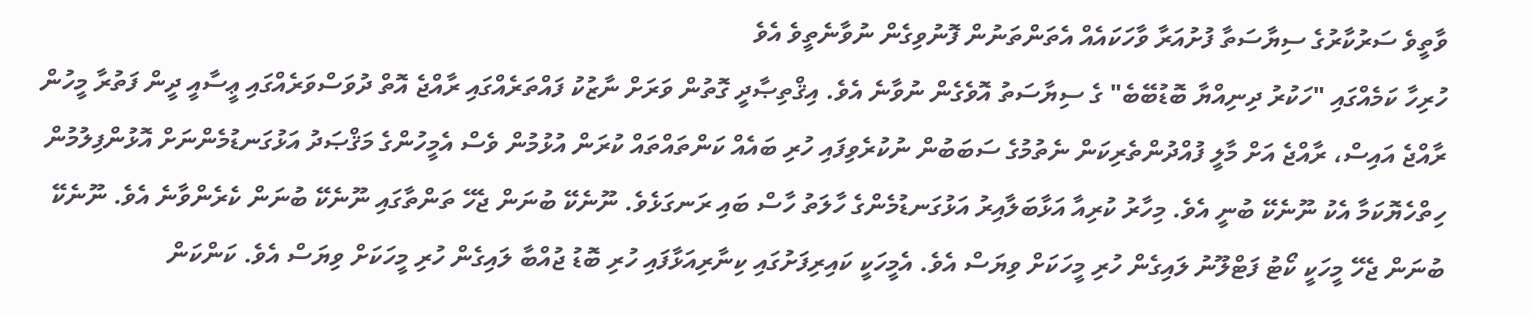ވާތީވެ ސަރުކާރުގެ ސިޔާސަތާ ފުށުއަރާ ވާހަކައެއް އެތަންތަނުން ފޮނުވިގެން ނުވާނެތީވެ އެވެ
ހުރިހާ ކަމެއްގައި "ހަކުރު ދިނިއްޔާ ބޮޑުބޭބެ" ގެ ސިޔާސަތު އޮވެގެން ނުވާނެ އެވެ. އިޤްތިޞާދީ ގޮތުން ވަރަށް ނާޒުކު ފައްތަރެއްގައި ރާއްޖެ އޮތް ދުވަސްވަރެއްގައި ޢީސާއީ ދީން ފަތުރާ މީހުން ރާއްޖެ އައިސް، ރާއްޖެ އަށް މާލީ ފުއްދުންތެރިކަން ނެތުމުގެ ސަބަބުން ނުކުރެވިފައި ހުރި ބައެއް ކަންތައްތައް ކުރަން އުޅުމުން ވެސް އެމީހުންގެ މަޤްޞަދު އަޅުގަނޑުމެންނަށް އޮޅުންފިލުމުން ހިތްހެޔޮކަމާ އެކު ނޫނެކޭ ބުނީ އެވެ. މިހާރު ކުރިއާ އަޅާބަލާއިރު އަޅުގަނޑުމެންގެ ހާލަތު ހާސް ބައި ރަނގަޅެވެ. ނޫނެކޭ ބުނަން ޖެހޭ ތަންތާގައި ނޫނެކޭ ބުނަން ކެރެންވާނެ އެވެ. ނޫނެކޭ ބުނަން ޖެހޭ މީހަކީ ކޯޓު ފަޓްލޫނު ލައިގެން ހުރި މީހަކަށް ވިޔަސް އެވެ. އެމީހަކީ ކައިރިފަށުގައި ކިނާރިއަޅާފައި ހުރި ބޮޑު ޖުއްބާ ލައިގެން ހުރި މީހަކަށް ވިޔަސް އެވެ. ކަންކަން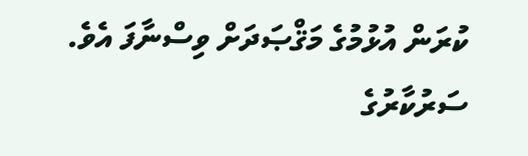ކުރަން އުޅުމުގެ މަޤްޞަދަށް ވިސްނާފަ އެވެ.
ސަރުކާރުގެ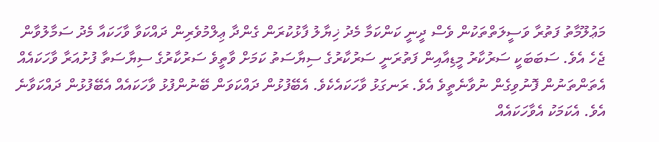މަޢުލޫމާތު ފަތުރާ ވަސީލަތްތަކުން ވެސް ދީނީ ކަންކަމާ މެދު ޚިޔާލު ފާޅުކުރަން ގެންދާ ޢިލްމުވެރިން ދައްކަވާ ވާހަކައާ މެދު ސަމާލުވާން ޖެހެ އެވެ. ސަބަބަކީ ސަރުކާރު މީޑިއާއިން ފަތުރަނީ ސަރުކާރުގެ ސިޔާސަތު ކަމަށް ވާތީވެ ސަރުކާރުގެ ސިޔާސަތާ ފުށުއަރާ ވާހަކައެއް އެތަންތަނުން ފޮނުވިގެން ނުވާނެތީވެ އެވެ. ރަނގަޅު ވާހަކައެކެވެ. އެބޭފުޅުން ދައްކަވަން ބޭނުންފުޅު ވާހަކައެއް އެބޭފުޅުން ދައްކަވާނެ އެވެ. އެކަމަކު އެވާހަކައެއް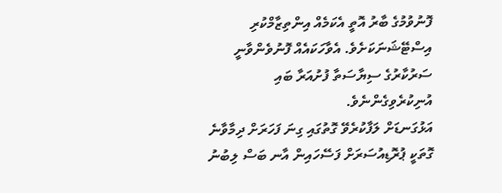ފޮނުވުމުގެ ބާރު އޮތީ އެކަމެއް އިންތިޒާމްކުރި އިސްޓޭޝަނަކަށެވެ. އެވާހަކައެއް ފޮނުވެންވާނީ ސަރުކާރުގެ ސިޔާސަތާ ފުށުއަރާ ބައި އުނިކުރެވިގެންނެވެ.
އަޅުގަނޑަށް ލަފާކުރެވޭ ގޮތުގައި ގިނަ ފަހަރަށް ދިމާވާނެ ގޮތަކީ ޕުރޮޑިއުސަރަށް ފަސޭހައިން އާނ ބަސް ލިބުނު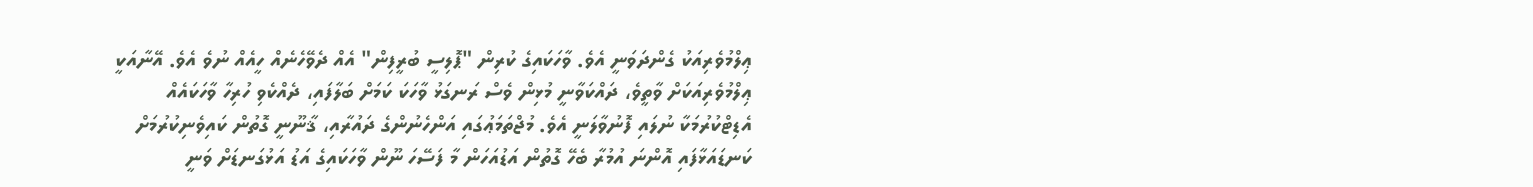ޢިލްމުވެރިއަކު ގެންދަވަނީ އެވެ. ވާހަކައިގެ ކުރިން "ޕޮލިސީ ބުރީފިން" އެއް ދެވޭހެނެއް ހީއެއް ނުވެ އެވެ. އޭނާއަކީ ޢިލްމުވެރިއަކަށް ވާތީވެ، ދައްކަވާނީ މުޅިން ވެސް ރަނގަޅު ވާހަކަ ކަމަށް ބަލާފައި، ދެއްކެވި ހުރިހާ ވާހަކައެއް އެޑިޓްކުރުމަކާ ނުލައި ފޮނުވާލަނީ އެވެ. މުޖްތަމަޢުގައި އަންހެނުންގެ ދައުރާއި، ޤާނޫނީ ގޮތުން ކައިވެނިކުރުމަށް ކަނޑައަޅާފައި އޮންނަ އުމުރާ ބެހޭ ގޮތުން އަޑުއަހަން މާ ފަސޭހަ ނޫން ވާހަކައިގެ އަޑު އަޅުގަނޑަށް ވަނީ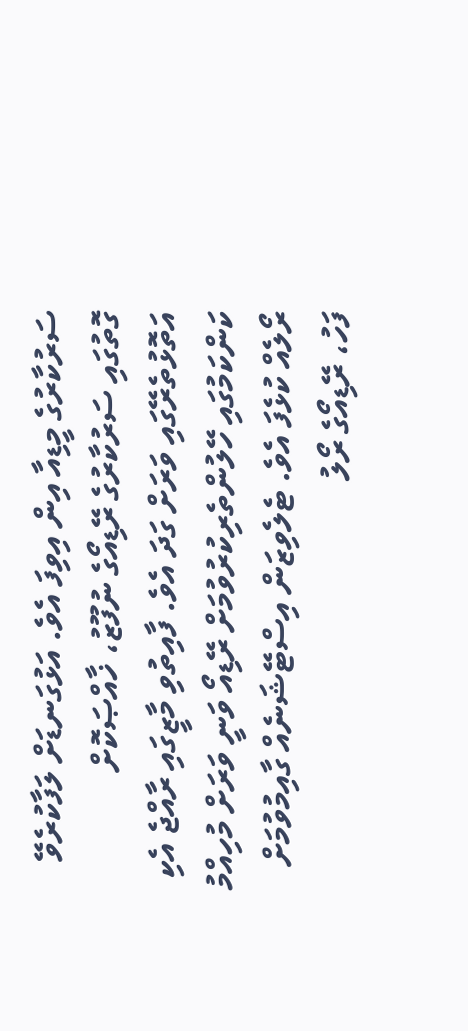ސަރުކާރުގެ މީޑިއާ އިން އިވިފަ އެވެ. އަޅުގަނޑަށް ލަފާކުރެވޭ ގޮތުގައި ސަރުކާރުގެ ރޭޑިއޯގެ ނުފޫޒު، ޚާއްޞަކޮށް އަތޮޅުތެރޭގައި ވަރަށް ގަދަ އެވެ. ފާއިތުވި މާޒީގައި ރާއްޖެ އެކި ކަންކަމުގައި ހޭލުންތެރިކުރުވުމަށް ރޭޑިއޯ ވަނީ ވަރަށް މުހިއްމު ރޯލެއް ކުޅެފަ އެވެ. ޓެލެވިޒަން އިސްޓޭޝަނެއް ގާއިމުވުމަށް ފަހު، ރޭޑިއޯގެ ރޯލު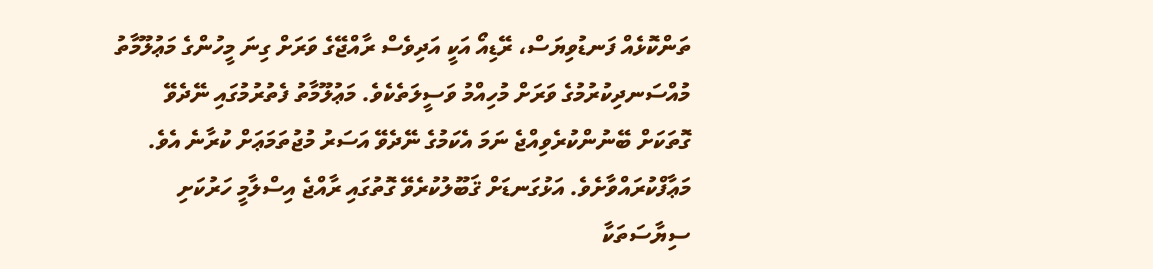ތަންކޮޅެއް ފަނޑުވިޔަސް، ރޭޑިއޯ އަކީ އަދިވެސް ރާއްޖޭގެ ވަރަށް ގިނަ މީހުންގެ މަޢުލޫމާތު މުއްސަނދިކުރުމުގެ ވަރަށް މުހިއްމު ވަސީލަތެކެވެ. މަޢުލޫމާތު ފެތުރުމުގައި ނޭދެވޭ ގޮތަކަށް ބޭނުންކުރެވިއްޖެ ނަމަ އެކަމުގެ ނޭދެވޭ އަސަރު މުޖުތަމަޢަށް ކުރާނެ އެވެ.
މަޢާފްކުރައްވާށެވެ. އަޅުގަނޑަށް ޤަބޫލުކުރެވޭ ގޮތުގައި ރާއްޖެ އިސްލާމީ ހަރުކަށި ސިޔާސަތަކާ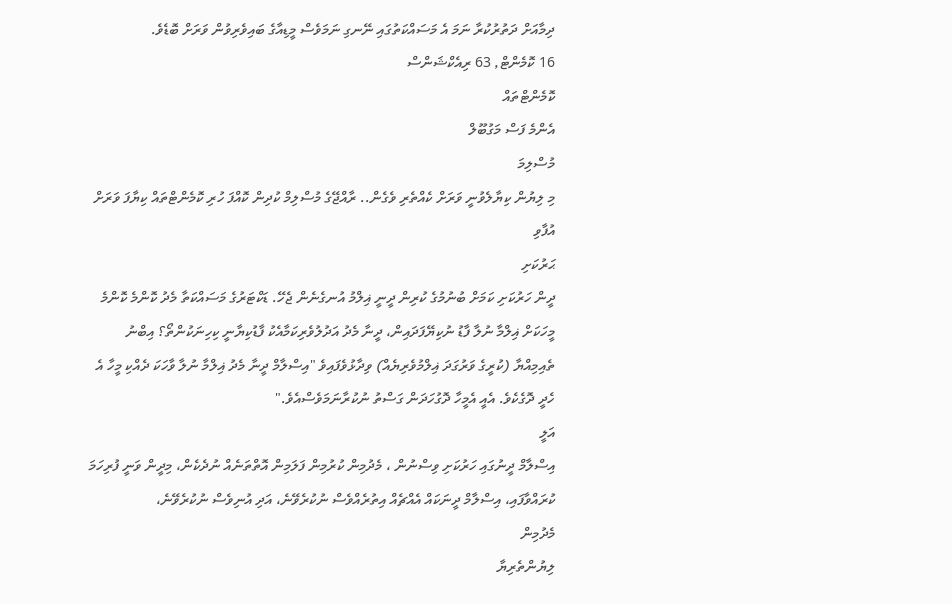ދިމާއަށް ދަތުރުކުރާ ނަމަ އެ މަސައްކަތުގައި ނޭނގި ނަމަވެސް މީޑިއާގެ ބައިވެރިވުން ވަރަށް ބޮޑެވެ.
16 ކޮމެންޓް, 63 ރިއެކްޝަންސް
ކޮމެންޓްތައް
އެންމެ ފަސް މަގުބޫލް
މުސްލިމަ
މި ލިޔުން ކިޔާލެވުނީ ވަރަށް ކެއްތެރި ވެގެން.. ރާއްޖޭގެ މުސްލިމް ކުދިން ކޮއްފަ ހުރި ކޮމެންޓްތައް ކިޔާފަ ވަރަށް އުފާވި
ޙަރުކަށި
ދީން ހަރުކަށި ކަމަށް ބުނުމުގެ ކުރިން ދީނީ ޣިލްމު އުނގެނެން ޖެހޭ. ޑަކްޓަރުގެ މަސައްކަތާ މެދު ކޮންމެ ކޮންމެ މީހަކަށް ޣިލްމާ ނުލާ ފާޑު ނުކިޔޭފަދައިން، ދީނާ މެދު އަދުލުވެރިކަމާއެކު ފާޑުކިޔާނީ ކިހިނަކުންތޯ؟ އިބްނު ތެއިމިއްޔާ (ކުރީގެ ވަރުގަދަ ޣިލްމުވެރިޔެއް) ވިދާޅުވެފައިވެ "އިސްލާމް ދީނާ މެދު ޣިލްމާ ނުލާ ވާހަކަ ދެއްކި މީހާ އެ ހެދީ ދޮގެކެވެ. އެއީ އެމީހާ ދޮގުހަދަން ގަސްތު ނުކުރާނަމަވެސްއެވެ."
އަލީ
އިސްލާމް ދީނުގައި ހަރުކަށި ވިސްނުން ، މެދުމިން ކުރުމިން ފަލަމިން އޮތްތަނެއް ނުދެކެން، މިދީން ވަނީ ފުރިހަމަ ކުރައްވާފައި، އިސްލާމް ދީނަކައް އެއްޗެއް އިތުރެއްވެސް ނުކުރެވޭނެ، އަދި އުނިވެސް ނުކުރެވޭނެ،
މެދުމިން
ލިޔުންތެރިޔާ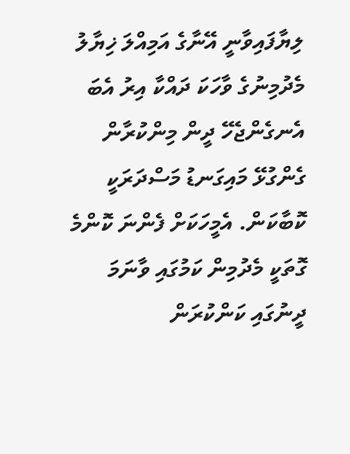ލިޔާފައިވާނީ އޭނާގެ އަމިއްލަ ޚިޔާލު މެދުމިނުގެ ވާހަކަ ދައްކާ އިރު އެބަ އެނގެންޖެހޭ ދީން މިންކުރާން ގެންގުޅޭ މައިގަނޑު މަސްދަރަކީ ކޮބާކަން. އެމީހަކަށް ފެންނަ ކޮންމެ ގޮތަކީ މެދުމިން ކަމުގައި ވާނަމަ ދީނުގައި ކަންކުރަން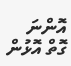އޮންނަ ގޮތް އޮޅުން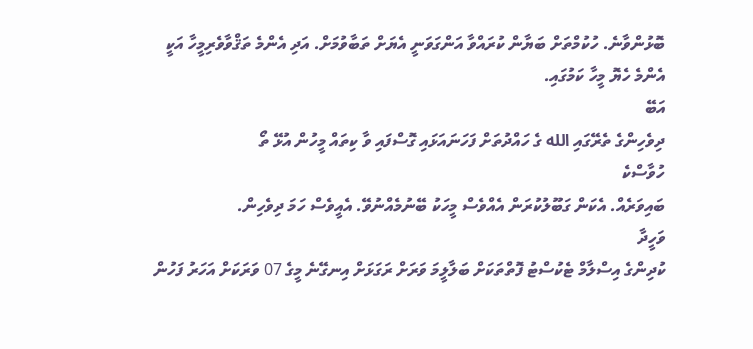ބޮޅުންވާނެ. ހުކުމްތަށް ބަޔާން ކުރައްވާ އަންގަވަނީ އެޔަށް ތަބާވުމަށް. އަދި އެންމެ ތަޤްވާވެރިމީހާ އަކީ އެންމެ ހެޔޮ މީހާ ކަމުގައި.
އަބޭ
ދިވެހިންގެ ތެރޭގައި الله ގެ ހައްދުތަށް ފަހަނައަޅައި ގޮސްފައި ވާ ކިތައް މީހުން އުޅޭ ތޯ
ހުވާސްކެ
ބައިވަރެއް. އެކަން ގަބޫލުކުރަން އެއްވެސް މީހަކު ބޭނުމެއްނުވޭ. އެއީވެސް ހަމަ ދިވެހިން.
ވަހީދާ
ކުދިންގެ އިސްލާމް ޓެކުސްޓު ފޮތްތަކަށް ބަލާލީމަ ވަރަށް ރަގަޅަށް އިނގޭނެ މީގެ 07 ވަރަކަށް އަހަރު ފަހުން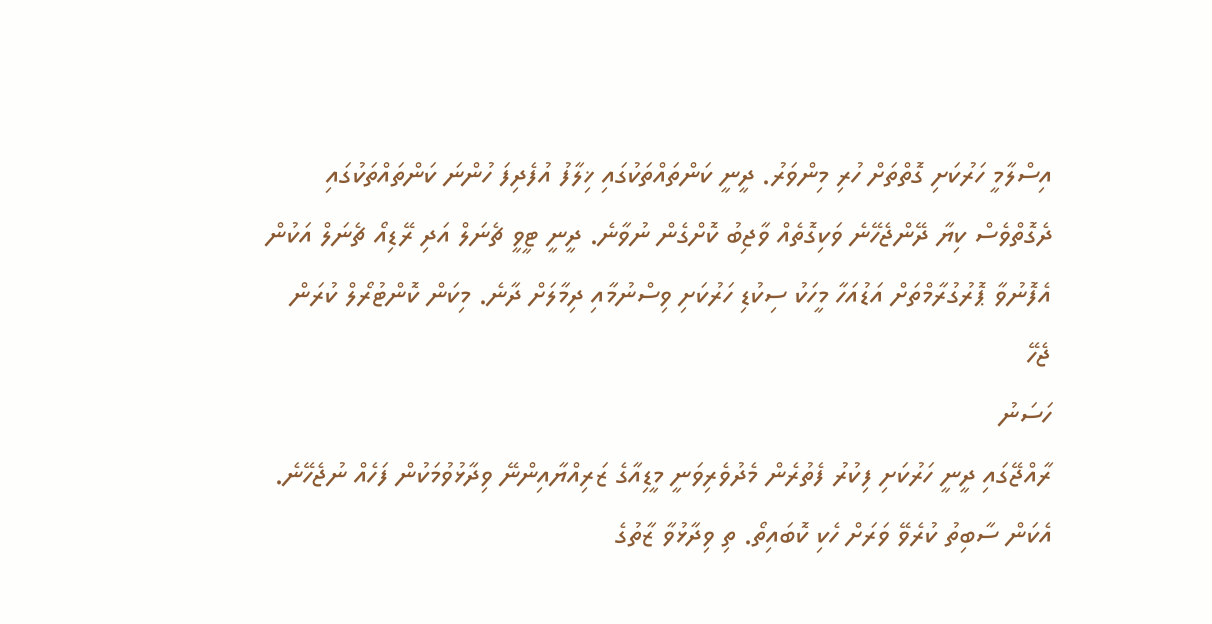އިސްލާމީ ހަރުކަށި ގޮތްތަށް ހުރި މިންވަރު. ދީނީ ކަންތައްތަކުގައި ޚިލާފު އުފެދިފަ ހުންނަ ކަންތައްތަކުގައި ދެގޮތްވެސް ކިޔާ ދޭންޖެހޭނެ ވަކިގޮތެއް ވާޖިބު ކޮށްގެން ނުވާނެ. ދީނީ ޓީވީ ޗެނަލް އަދި ރޭޑިއޯ ޗެނަލް އަކުން އެފޮނުވާ ޕޮރުގުރާމްތަށް އަޑުއަހާ މީހަކު ސިކުޑި ހަރުކަށި ވިސްނުމާއި ދިމާލަށް ދާނެ. މިކަން ކޮންޓުރޯލް ކުރަން ޖެހޭ
ހަސަނު
ރާއްޖޭގައި ދީނީ ހަރުކަށި ފިކުރު ފެތުރެން މެދުވެރިވަނީ މީޑިއާގެ ޒަރިއްޔާއިންނޭ ވިދާޅުވުމަކުން ފަހެއް ނުޖެހޭނެ. އެކަން ސާބިތު ކުރެވޭ ވަރަށް ހެކި ކޮބައިތޯ. ތި ވިދާޅުވާ ޒާތުގެ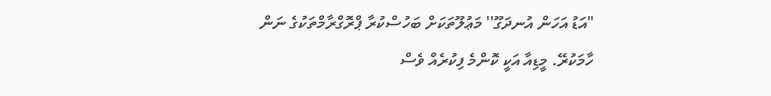"އަޑު އަހަން އުނދަގޫ'' މަޢުލޫތަކަށް ބަހުސްކުރާ ޕްރޮގްރާމްތަކުގެ ނަން ހާމަކުރޭ. މީޑިއާ އަކީ ކޮންމެ ފިކުރެއް ވެސް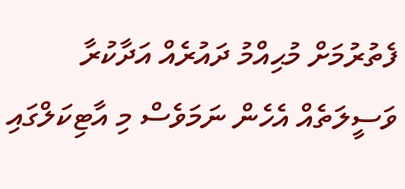ފެތުރުމަށް މުޙިއްމު ދައުރެއް އަދާކުރާ ވަސީލަތެއް އެހެން ނަމަވެސް މި އާޓިކަލްގައި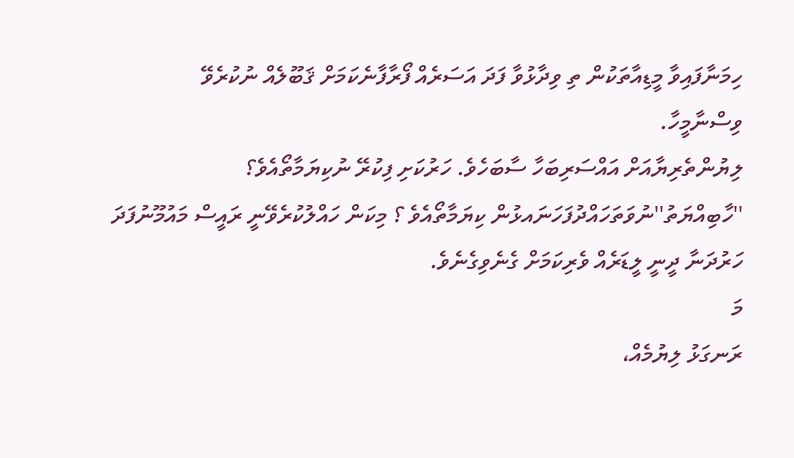ހިމަނާފައިވާ މީޑިއާތަކުން ތި ވިދާޅުވާ ފަދަ އަސަރެއް ފޯރާފާނެކަމަށް ޤަބޫލެއް ނުކުރެވޭ
ވިސްނާމީހާ.
ލިޔުންތެރިޔާއަށް އައްސަރިބަހާ ސާބަހެވެ. ހަރުކަށި ފިކުރޭ ނުކިޔަމާތޯއެވެ؟ ''ހާބިއްޔަތު''ނުވަތަހައްދުފަހަނައޅުން ކިޔަމާތޯއެވެ ؟ މިކަން ހައްލުކުރެވޭނީ ރައީސް މައުމޫނުފަދަ ހަރުދަނާ ދީނީ ލީޑަރެއް ވެރިކަމަށް ގެނެވިގެނެވެ.
މަ
ރަނގަޅު ލިޔުމެއް،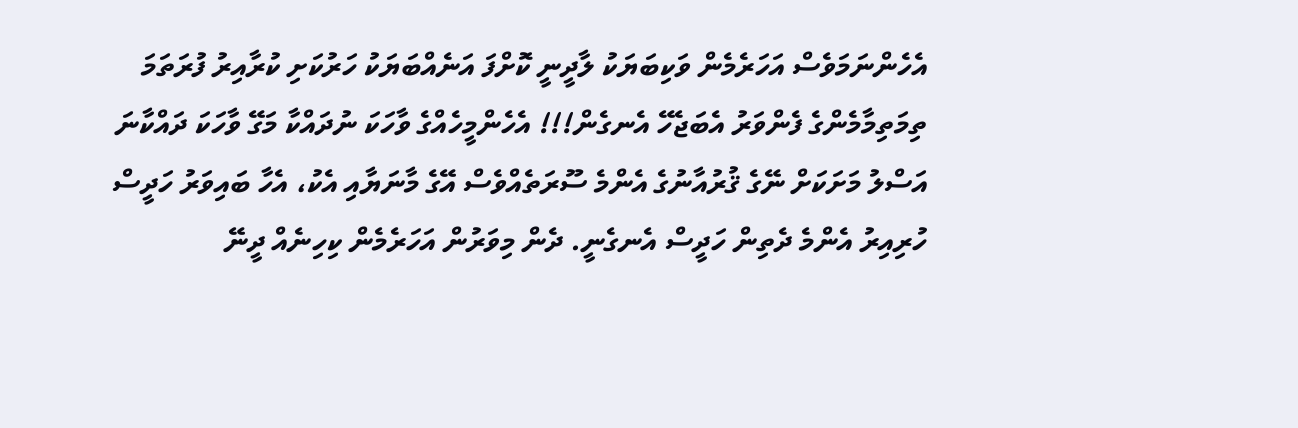އެހެންނަމަވެސް އަހަރެމެން ވަކިބަޔަކު ލާދީނީ ކޮށްފަ އަނެއްބަޔަކު ހަރުކަށި ކުރާއިރު ފުރަތަމަ ތިމަތިމާމެންގެ ފެންވަރު އެބަޖެހޭ އެނގެން!!! އެހެންމީހެއްގެ ވާހަކަ ނުދައްކާ މަގޭ ވާހަކަ ދައްކާނަ އަސްލު މަށަކަށް ނޭގެ ޤުރުއާނުގެ އެންމެ ސޫރަތެއްވެސް އޭގެ މާނަޔާއި އެކު، އެހާ ބައިވަރު ހަދީސް ހުރިއިރު އެންމެ ދެތިން ހަދީސް އެނގެނީ. ދެން މިވަރުން އަހަރެމެން ކިހިނެއް ދީނޭ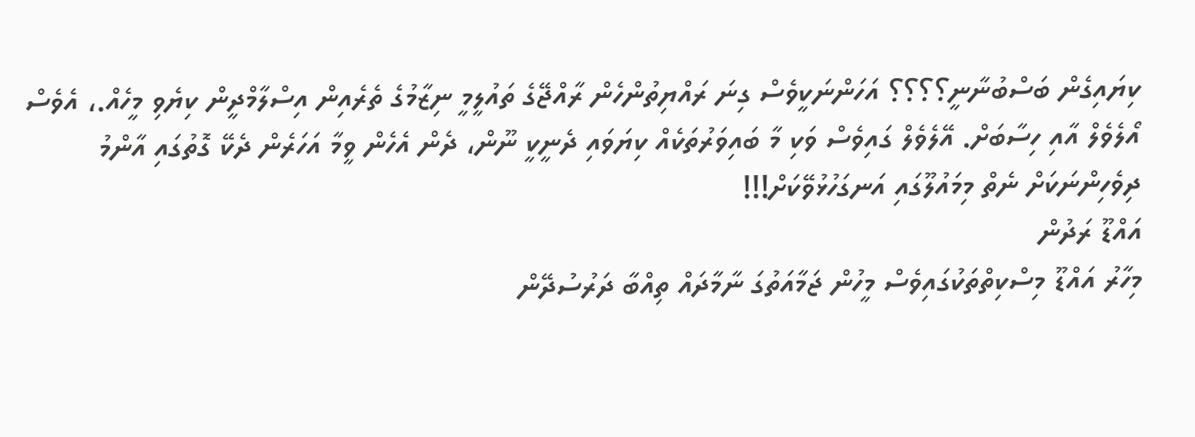ކިޔައިގެން ބަސްބުނާނީ؟؟؟؟ އަހަންނަކީވެސް ގިނަ ރައްޔިތުންހެން ރާއްޖޭގެ ތައުލީމީ ނިޒާމުގެ ތެރެއިން އިސްލާމްދީން ކިޔެވި މީހެއް.، އެވެސް އޯލެވެލް އާއި ހިސާބަށް. އޭލެވެލް ގައިވެސް ވަކި މާ ބައިވަރުތަކެއް ކިޔަވައި ދެނީކީ ނޫން، ދެން އެހެން ވީމާ އަހަރެން ދެކޭ ގޮތުގައި އާންމު ދިވެހިންނަކަށް ނެތް މިމައުލޫގައި އަނގަހުޅުވޭކަށް!!!
އައްޑޫ ރަދުން
މިހާރު އައްޑޫ މިސްކިތްތަކުގައިވެސް މީހުން ޖަމާއަތުގަ ނާމާދައް ތިއްބާ ދަރުސުދޭން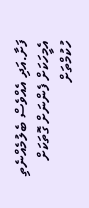ފަށާ.އަދި އެއްވެސް ބެލުމެއްނެތި އެމީހަކަށް ފެންނަށް ގޮތަކަށް ހުކުމްތަށް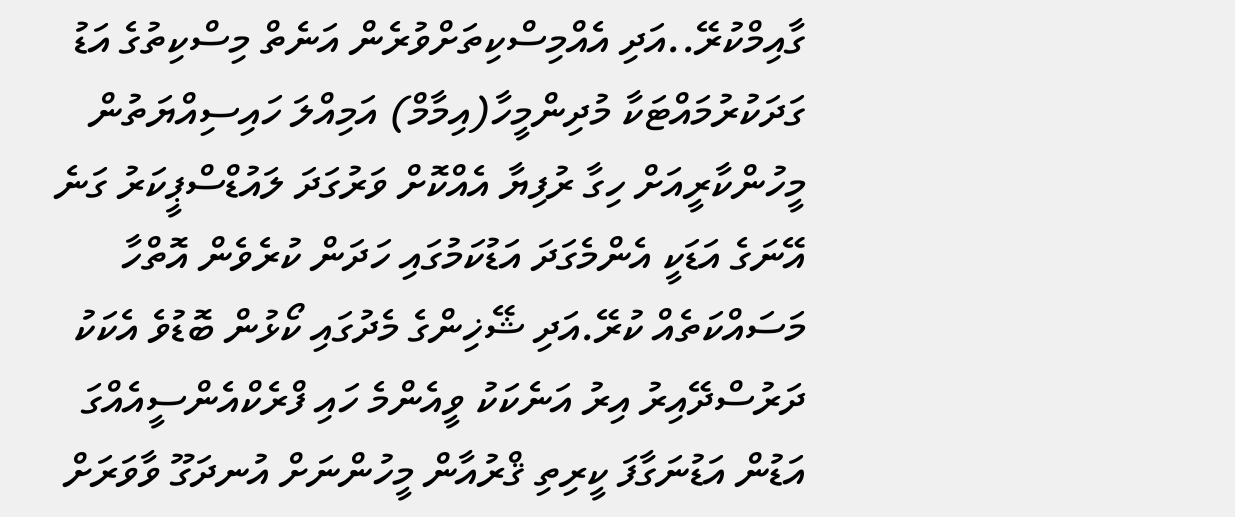ގާއިމްކުރޭ..އަދި އެއްމިސްކިތަށްވުރެން އަނެތް މިސްކިތުގެ އަޑު ގަދަކުރުމައްޓަކާ މުދިންމީހާ(އިމާމް) އަމިއްލަ ހައިސިއްޔަތުން މީހުންކާރީއަށް ހިގާ ރުފިޔާ އެއްކޮށް ވަރުގަދަ ލައުޑްސްޕީކަރު ގަނެ އޭނަގެ އަޑަކީ އެންމެގަދަ އަޑުކަމުގައި ހަދަން ކުރެވެން އޮތްހާ މަސައްކަތެއް ކުރޭ.އަދި ޝޭޚިންގެ މެދުގައި ކޯޅުން ބޮޑުވެ އެކަކު ދަރުސްދޭއިރު އިރު އަނެކަކު ވީއެންމެ ހައި ފްރެކްއެންސީއެއްގަ އަޑުން އަޑުނަގާފަ ކީރިތި ޤްރުއާން މީހުންނަށް އުނދަގޫ ވާވަރަށް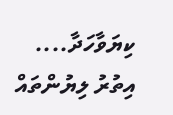ކިޔަވާހަދާ....
އިތުރު ލިޔުންތައް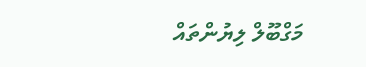މަގްބޫލް ލިޔުންތައް